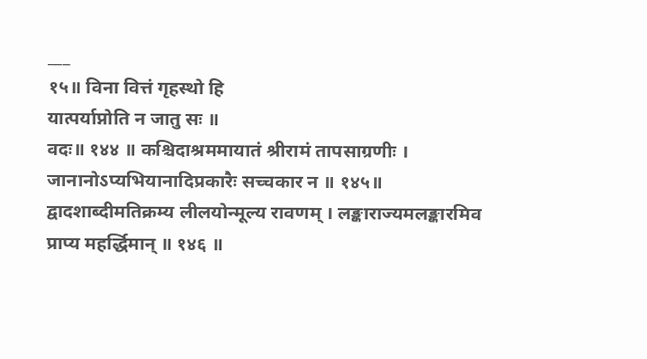___
१५॥ विना वित्तं गृहस्थो हि
यात्पर्याप्नोति न जातु सः ॥
वदः॥ १४४ ॥ कश्चिदाश्रममायातं श्रीरामं तापसाग्रणीः । जानानोऽप्यभियानादिप्रकारैः सच्चकार न ॥ १४५॥ द्वादशाब्दीमतिक्रम्य लीलयोन्मूल्य रावणम् । लङ्काराज्यमलङ्कारमिव प्राप्य महर्द्धिमान् ॥ १४६ ॥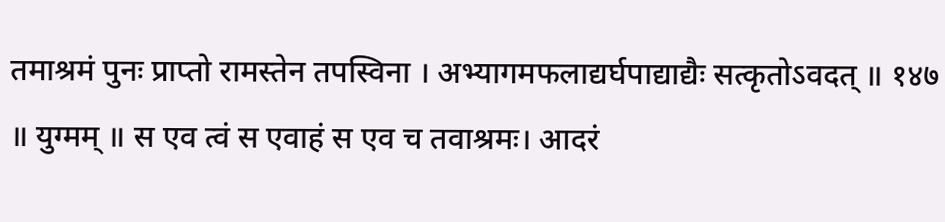तमाश्रमं पुनः प्राप्तो रामस्तेन तपस्विना । अभ्यागमफलाद्यर्घपाद्याद्यैः सत्कृतोऽवदत् ॥ १४७ ॥ युग्मम् ॥ स एव त्वं स एवाहं स एव च तवाश्रमः। आदरं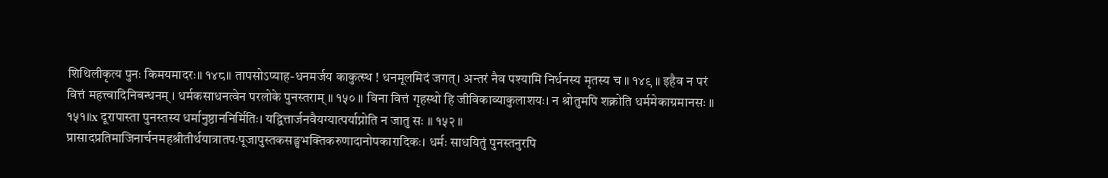शिथिलीकृत्य पुनः किमयमादरः॥ १४८॥ तापसोऽप्याह-धनमर्जय काकुत्स्थ ! धनमूलमिदं जगत्। अन्तरं नैव पश्यामि निर्धनस्य मृतस्य च ॥ १४९ ॥ इहैव न परं वित्तं महत्त्वादिनिबन्धनम् । धर्मकसाधनत्वेन परलोके पुनस्तराम् ॥ १५० ॥ विना वित्तं गृहस्थो हि जीविकाव्याकुलाशयः। न श्रोतुमपि शक्नोति धर्ममेकाग्रमानसः ॥ १५१॥x दूरापास्ता पुनस्तस्य धर्मानुष्ठाननिर्मितिः। यद्वित्तार्जनवैयग्यात्पर्याप्नोति न जातु सः ॥ १५२ ॥ प्रासादप्रतिमाजिनार्चनमहश्रीतीर्थयात्रातपःपूजापुस्तकसङ्घभक्तिकरुणादानोपकारादिकः। धर्मः साधयितुं पुनस्तनुरपि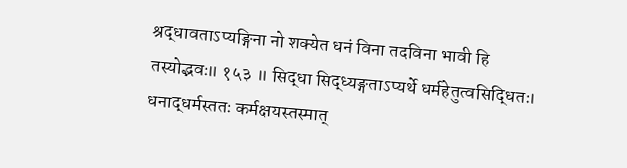श्रद्धावताऽप्यङ्गिना नो शक्येत धनं विना तदविना भावी हि तस्योद्भवः॥ १५३ ॥ सिद्धा सिद्ध्यङ्गताऽप्यर्थे धर्महेतुत्वसिद्धितः। धनाद्धर्मस्ततः कर्मक्षयस्तस्मात्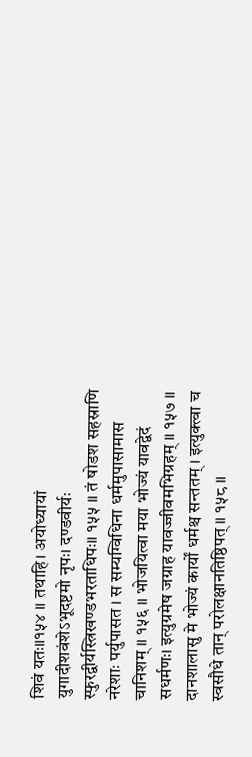शिवं यतः॥१५४ ॥ तथाहि। अयोध्यायां युगादीशवंशेऽभूदष्टमो नृपः। दण्डवीर्यः स्फुरद्वीर्यस्त्रिखण्डभरताधिपः॥ १५५ ॥ तं षोडश सहस्राणि नरेशाः पर्युपासत । स सम्यग्विधिना धर्ममुपासामास चानिशम् ॥ १५६ ॥ भोजयित्वा मया भोज्यं यावद्वेदं सधर्मणः। इत्युग्रमेष जग्राह यावज्जीवमभिग्रहम् ॥ १५७ ॥ दानशालासु मे भोज्यं कार्यों धर्मश्च सन्ततम् । इत्युक्त्वा च स्वसौधे तान् परोलक्षानतिष्ठिपत् ॥ १५८ ॥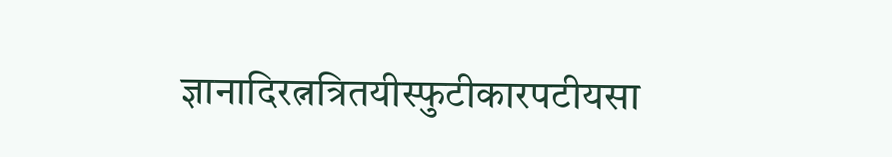ज्ञानादिरत्नत्रितयीस्फुटीकारपटीयसा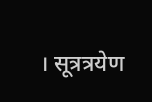। सूत्रत्रयेण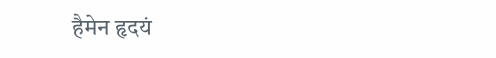हैमेन हृदयं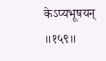केऽप्यभूषयन् ॥१५९॥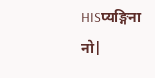HISप्यङ्गिना नो|